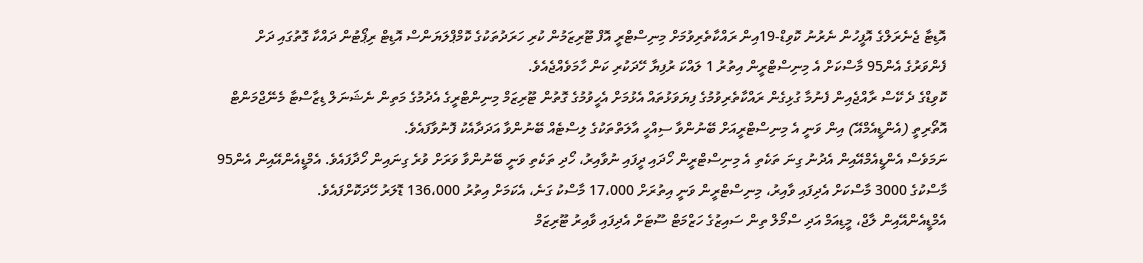އޮޑިޓާ ޖެނެރަލްގެ އޮފީހުން ނެރުނު ކޮވިޑް-19އިން ރައްކާތެރިވުމަށް މިނިސްޓްރީ އޮފް ޓޫރިޒަމުން ކުރި ހަރަދުތަކުގެ ކޮމްޕްލަޔަންސް އޮޑިޓް ރިޕޯޓުން ދައްކާ ގޮތުގައި ދަށް ފެންވަރުގެ އެން95 މާސްކަށް އެ މިނިސްޓްރީން އިތުރު 1 ލައްކަ ރުފިޔާ ހޭދަކުރި ކަން ހާމަވެއްޖެއެވެ.
ކޮވިޑްގެ ދެ ކޭސް ރާއްޖެއިން ފެނުމާ ގުޅިގެން ރައްކާތެރިވުމުގެ ފިޔަވަޅުތައް އެޅުމަށް އެހީވުމުގެ ގޮތުން ޓޫރިޒަމް މިނިންޓްރީގެ އެދުމުގެ މަތިން ނެޝަނަލް ޑިޒާސްޓާ މެނޭޖްމަންޓް އޮތޯރިތީ (އެންޑީއެމްއޭ) އިން ވަނީ އެ މިނިސްޓްރީއަށް ބޭނުންވާ ސިއްހީ އާލަތްތަކުގެ ލިސްޓެއް ބޭނުންވާ އަދަދާއެކު ފޮނުވާފައެވެ.
ނަމަވެސް އެންޑީއެމްއޭއިން އެދުނު ގިނަ ތަކެތި އެ މިނިސްޓްރީން ހޯދައި ދީފައި ނުވާއިރު، ހޯދި ތަކެތި ވަނީ ބޭނުންވާ ވަރަށް ވުރެ ގިނައިން ހޯދާފައެވެ. އެމްޑީއެންއޭއިން އެން95 މާސްކުގެ 3000 މާސްކަށް އެދިފައި ވާއިރު، މިނިސްޓްރީން ވަނީ އިތުރަށް 17،000 މާސްކު ގަނެ، އެކަމަށް އިތުރު 136،000 ޑޮލަރު ހޭދަކޮށްފައެވެ.
އެމްޑީއެންއޭއިން ލާޖް، މީޑިއަމް އަދި ސްމޯލް ތިން ސައިޒުގެ ހަޒްމަޓް ސޫޓަށް އެދިފައި ވާއިރު ޓޫރިޒަމް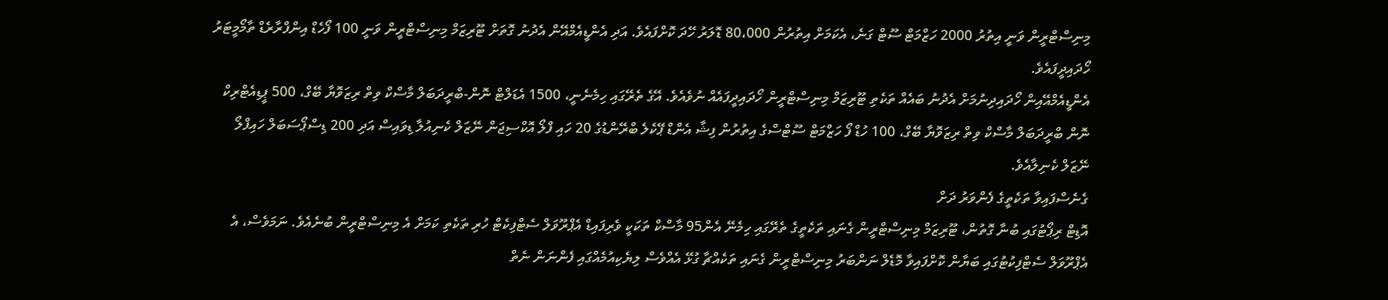މިނިސްޓްރީން ވަނީ އިތުރު 2000 ހަޒްމަޓް ސޫޓް ގަނެ، އެކަމަށް އިތުރުން 80،000 ޑޮލަރު ހޭދަ ކޮށްފައެވެ. އަދި އެންޑީއެމްއޭން އެދުނު ގޮތަށް ޓޫރިޒަމް މިނިސްޓްރީން ވަނީ 100 ފޯހެޑް އިންފްރާރެޑް ތާމޯމީޓަރު ހޯދައިދީފައެވެ.
އެންޑީއެމްއޭއިން ހޯދައިދިނުމަށް އެދުނު ބައެއް ތަކެތި ޓޫރިޒަމް މިނިސްޓްރީން ހޯދައިދީފައެއް ނުވެއެވެ. އޭގެ ތެރޭގައި ހިމެނެނީ، 1500 އެޑަލްޓް ނޮން-ބްރީދަބަލް މާސްކް ވިތް ރިޒަވޮޔާ ބޭގް، 500 ޕީޑިއެޓްރިކް ނޮން ބްރީދަބަލް މާސްކް ވިތް ރިޒަވޮޔާ ބޭގް، 100 ހުޑް ފޯ ހަޒްމަޓް ސޫޓްސްގެ އިތުރުން ފިޝާ އެންޑް ޕޭކެލެ ބްރޭންޑުގެ 20 ހައި ފްލޯ އޮކްސިޖަން ނޭޒަލް ކެނިއުލާ ޑިވައިސް އަދި 200 ޑިސްޕޯސަބަލް ހައިފްލޯ ނޭޒަލް ކެނިލާއެވެ.
ގެނެސްފައިވާ ތަކެތީގެ ފެންވަރު ދަށް
އޮޑިޓް ރިޕޯޓުގައި ބުނާ ގޮތުން، ޓޫރިޒަމް މިނިސްޓްރީން ގެނައި ތަކެތީގެ ތެރޭގައި ހިމެނޭ އެން95 މާސްކް ތަކަކީ ވެރިފައިޑް އެޕްރޫވަލް ސެޓްފިކެޓް ހުރި ތަކެތި ކަމަށް އެ މިނިސްޓްރީން ބުނެއެވެ. ނަމަވެސް، އެ އެޕްރޫވަލް ސެޓްފިކުޓުގައި ބަޔާން ކޮށްފައިވާ މޮޑެލް ނަންބަރު މިނިސްޓްރީން ގެނައި ތަކެއްޗާ ގުޅޭ އެއްވެސް ލިޔެކިއުމެއްގައި ފެންނަން ނެތް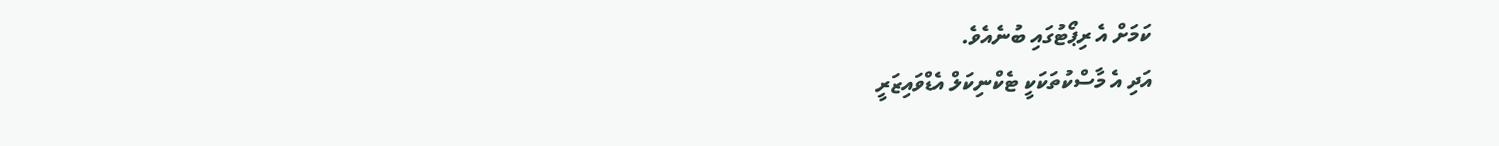ކަމަށް އެ ރިޕޯޓުގައި ބުނެއެވެ.
އަދި އެ މާސްކުތަކަކީ ޓެކްނިކަލް އެޑްވައިޒަރީ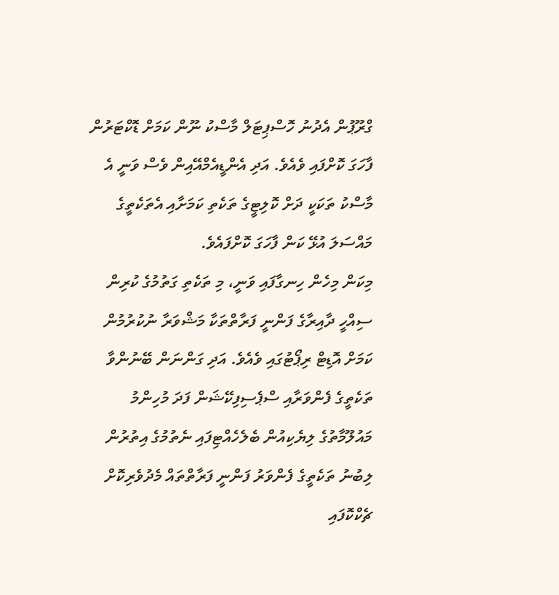ގްރޫޕުން އެދުނު ހޮސްޕިޓަލް މާސްކު ނޫން ކަމަށް ޑޮކްޓަރުން ފާހަގަ ކޮށްފައި ވެއެވެ. އަދި އެންޑީއެމްއޭއިން ވެސް ވަނީ އެ މާސްކު ތަކަކީ ދަށް ކޮލިޓީގެ ތަކެތި ކަމަށާއި އެތަކެތީގެ މައްސަލަ އުޅޭ ކަން ފާހަގަ ކޮށްފައެވެ.
މިކަން މިހެން ހިނގާފައި ވަނީ، މި ތަކެތި ގަތުމުގެ ކުރިން ސިއްހީ ދާއިރާގެ ފަންނީ ފަރާތްތަކާ މަޝްވަރާ ނުކުރުމުން ކަމަށް އޮޑިޓް ރިޕޯޓުގައި ވެއެވެ. އަދި ގަންނަން ބޭނުންވާ ތަކެތީގެ ފެންވަރާއި ސްޕެސިފިކޭޝަން ފަދަ މުހިންމު މައުލޫމާތުގެ ލިޔެކިއުން ބެލެހެއްޓިފައި ނެތުމުގެ އިތުރުން ލިބުނު ތަކެތީގެ ފެންވަރު ފަންނީ ފަރާތްތައް މެދުވެރިކޮށް ޗެކްކޮފައި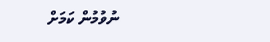ނުވުމުން ކަމަށް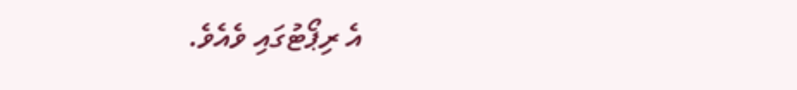އެ ރިޕޯޓުގައި ވެއެވެ.